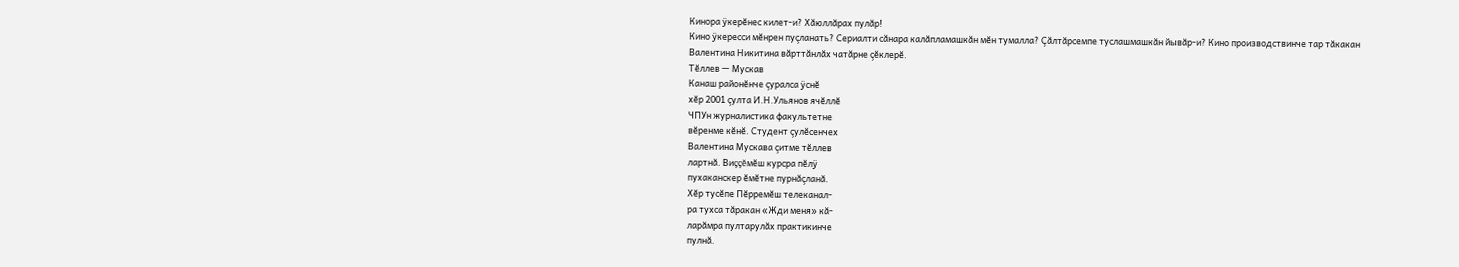Кинора ÿкерĕнес килет-и? Хăюллăрах пулăр!
Кино ÿкересси мĕнрен пуçланать? Сериалти сăнара калăпламашкăн мĕн тумалла? Çăлтăрсемпе туслашмашкăн йывăр-и? Кино производствинче тар тăкакан Валентина Никитина вăрттăнлăх чатăрне çĕклерĕ.
Тĕллев — Мускав
Канаш районĕнче çуралса ÿснĕ
хĕр 2001 çулта И.Н.Ульянов ячĕллĕ
ЧПУн журналистика факультетне
вĕренме кĕнĕ. Студент çулĕсенчех
Валентина Мускава çитме тĕллев
лартнă. Виççĕмĕш курсра пĕлÿ
пухаканскер ĕмĕтне пурнăçланă.
Хĕр тусĕпе Пĕрремĕш телеканал-
ра тухса тăракан «Жди меня» кă-
ларăмра пултарулăх практикинче
пулнă.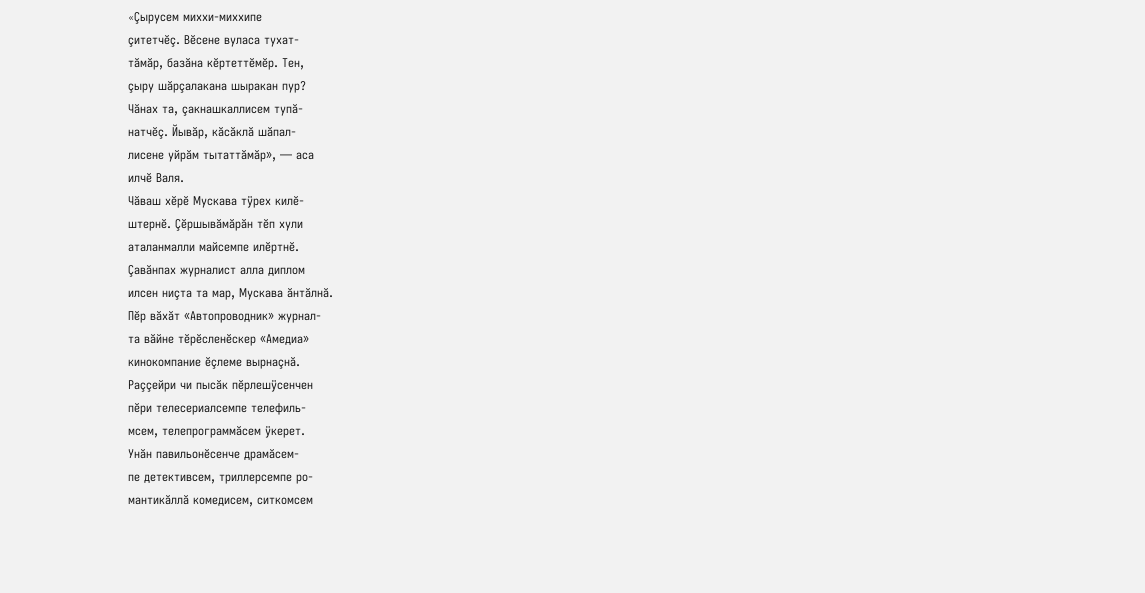«Çырусем миххи-миххипе
çитетчĕç. Вĕсене вуласа тухат-
тăмăр, базăна кĕртеттĕмĕр. Тен,
çыру шăрçалакана шыракан пур?
Чăнах та, çакнашкаллисем тупă-
натчĕç. Йывăр, кăсăклă шăпал-
лисене уйрăм тытаттăмăр», — аса
илчĕ Валя.
Чăваш хĕрĕ Мускава тÿрех килĕ-
штернĕ. Çĕршывăмăрăн тĕп хули
аталанмалли майсемпе илĕртнĕ.
Çавăнпах журналист алла диплом
илсен ниçта та мар, Мускава ăнтăлнă.
Пĕр вăхăт «Автопроводник» журнал-
та вăйне тĕрĕсленĕскер «Амедиа»
кинокомпание ĕçлеме вырнаçнă.
Раççейри чи пысăк пĕрлешÿсенчен
пĕри телесериалсемпе телефиль-
мсем, телепрограммăсем ÿкерет.
Унăн павильонĕсенче драмăсем-
пе детективсем, триллерсемпе ро-
мантикăллă комедисем, ситкомсем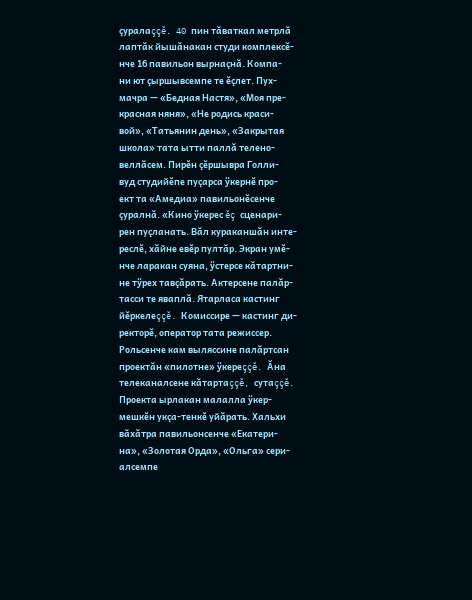çуралаççĕ. 40 пин тăваткал метрлă
лаптăк йышăнакан студи комплексĕ-
нче 16 павильон вырнаçнă. Компа-
ни ют çыршывсемпе те ĕçлет. Пух-
мачра — «Бедная Настя», «Моя пре-
красная няня», «Не родись краси-
вой», «Татьянин день», «Закрытая
школа» тата ытти паллă телено-
веллăсем. Пирĕн çĕршывра Голли-
вуд студийĕпе пуçарса ÿкернĕ про-
ект та «Амедиа» павильонĕсенче
çуралнă. «Кино ÿкерес ĕç сценари-
рен пуçланать. Вăл кураканшăн инте-
реслĕ, хăйне евĕр пултăр. Экран умĕ-
нче ларакан суяна, ÿстерсе кăтартни-
не тÿрех тавçăрать. Актерсене палăр-
тасси те яваплă. Ятарласа кастинг
йĕркелеççĕ. Комиссире — кастинг ди-
ректорĕ, оператор тата режиссер.
Рольсенче кам выляссине палăртсан
проектăн «пилотне» ÿкереççĕ. Ăна
телеканалсене кăтартаççĕ, сутаççĕ.
Проекта ырлакан малалла ÿкер-
мешкĕн укçа-тенкĕ уйăрать. Хальхи
вăхăтра павильонсенче «Екатери-
на», «Золотая Орда», «Ольга» сери-
алсемпе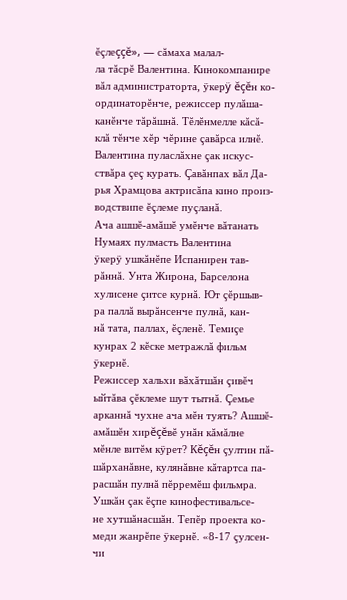ĕçлеççĕ», — сăмаха малал-
ла тăсрĕ Валентина. Кинокомпанире
вăл администраторта, ÿкерÿ ĕçĕн ко-
ординаторĕнче, режиссер пулăша-
канĕнче тăрăшнă. Тĕлĕнмелле кăсă-
клă тĕнче хĕр чĕрине çавăрса илнĕ.
Валентина пуласлăхне çак искус-
ствăра çеç курать. Çавăнпах вăл Да-
рья Храмцова актрисăпа кино произ-
водствипе ĕçлеме пуçланă.
Ача ашшĕ-амăшĕ умĕнче вăтанать
Нумаях пулмасть Валентина
ÿкерÿ ушкăнĕпе Испанирен тав-
рăннă. Унта Жирона, Барселона
хулисене çитсе курнă. Ют çĕршыв-
ра паллă вырăнсенче пулнă, кан-
нă тата, паллах, ĕçленĕ. Темиçе
кунрах 2 кĕске метражлă фильм
ÿкернĕ.
Режиссер хальхи вăхăтшăн çивĕч
ыйтăва çĕклеме шут тытнă. Çемье
арканнă чухне ача мĕн туять? Ашшĕ-
амăшĕн хирĕçĕвĕ унăн кăмăлне
мĕнле витĕм кÿрет? Кĕçĕн çултин пă-
шăрханăвне, кулянăвне кăтартса па-
расшăн пулнă пĕрремĕш фильмра.
Ушкăн çак ĕçпе кинофестивальсе-
не хутшăнасшăн. Тепĕр проекта ко-
меди жанрĕпе ÿкернĕ. «8-17 çулсен-
чи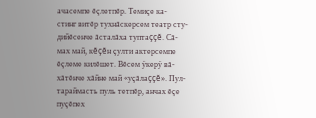ачасемпе ĕçлетпĕр. Темиçе ка-
стинг витĕр тухнăскерсем театр сту-
дийĕсенче ăсталăха туптаççĕ. Сă-
мах май, кĕçĕн çулти актерсемпе
ĕçлеме килĕшет. Вĕсем ÿкерÿ вă-
хăтĕнче хăйне май «уçăлаççĕ». Пул-
тараймасть пуль тетпĕр, анчах ĕçе
пуçĕпех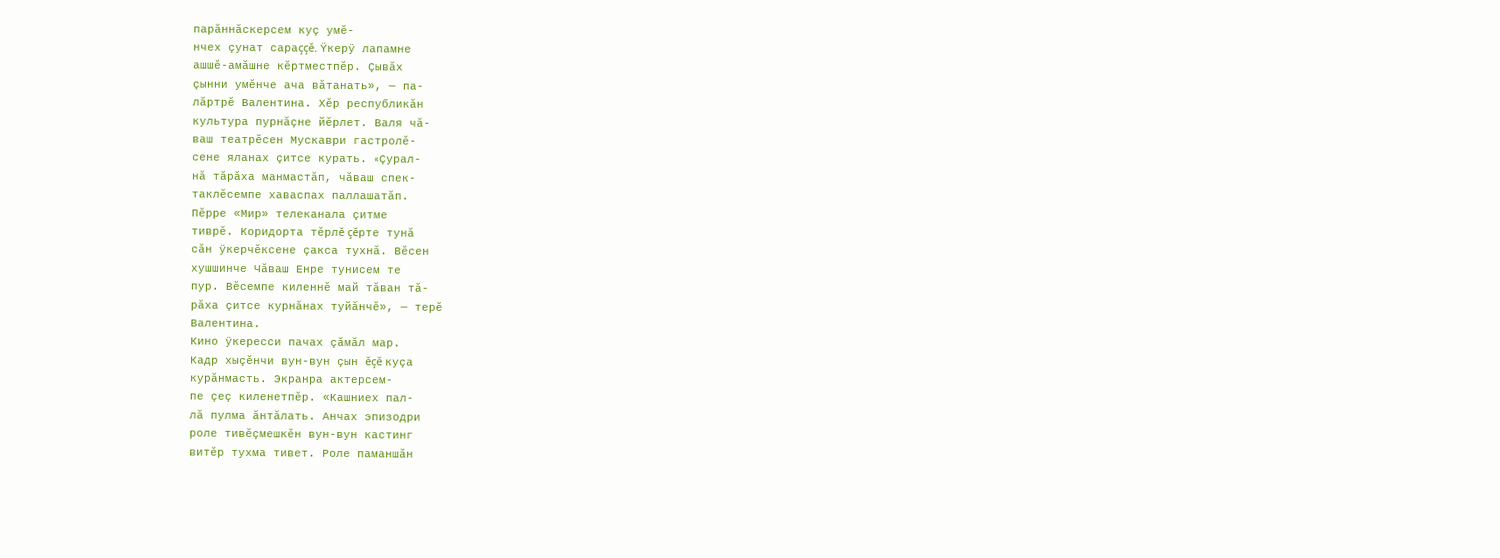парăннăскерсем куç умĕ-
нчех çунат сараççĕ. Ÿкерÿ лапамне
ашшĕ-амăшне кĕртместпĕр. Çывăх
çынни умĕнче ача вăтанать», — па-
лăртрĕ Валентина. Хĕр республикăн
культура пурнăçне йĕрлет. Валя чă-
ваш театрĕсен Мускаври гастролĕ-
сене яланах çитсе курать. «Çурал-
нă тăрăха манмастăп, чăваш спек-
таклĕсемпе хаваспах паллашатăп.
Пĕрре «Мир» телеканала çитме
тиврĕ. Коридорта тĕрлĕ çĕрте тунă
сăн ÿкерчĕксене çакса тухнă. Вĕсен
хушшинче Чăваш Енре тунисем те
пур. Вĕсемпе киленнĕ май тăван тă-
рăха çитсе курнăнах туйăнчĕ», — терĕ
Валентина.
Кино ÿкересси пачах çăмăл мар.
Кадр хыçĕнчи вун-вун çын ĕçĕ куçа
курăнмасть. Экранра актерсем-
пе çеç киленетпĕр. «Кашниех пал-
лă пулма ăнтăлать. Анчах эпизодри
роле тивĕçмешкĕн вун-вун кастинг
витĕр тухма тивет. Роле паманшăн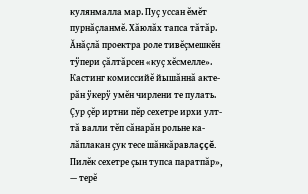кулянмалла мар. Пуç уссан ĕмĕт
пурнăçланмĕ. Хăюлăх тапса тăтăр.
Ăнăçлă проектра роле тивĕçмешкĕн
тÿпери çăлтăрсен «куç хĕсмелле».
Кастинг комиссийĕ йышăннă акте-
рăн ÿкерÿ умĕн чирлени те пулать.
Çур çĕр иртни пĕр сехетре ирхи улт-
тă валли тĕп сăнарăн рольне ка-
лăплакан çук тесе шăнкăравлаççĕ.
Пилĕк сехетре çын тупса паратпăр»,
— терĕ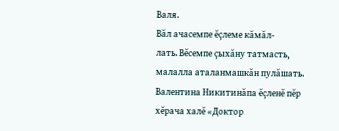Валя.
Вăл ачасемпе ĕçлеме кăмăл-
лать. Вĕсемпе çыхăну татмасть,
малалла аталанмашкăн пулăшать.
Валентина Никитинăпа ĕçленĕ пĕр
хĕрача халĕ «Доктор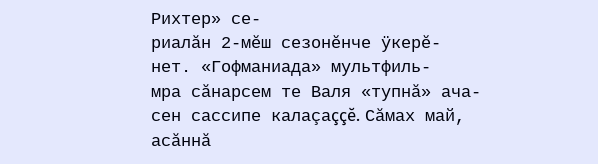Рихтер» се-
риалăн 2-мĕш сезонĕнче ÿкерĕ-
нет. «Гофманиада» мультфиль-
мра сăнарсем те Валя «тупнă» ача-
сен сассипе калаçаççĕ. Сăмах май,
асăннă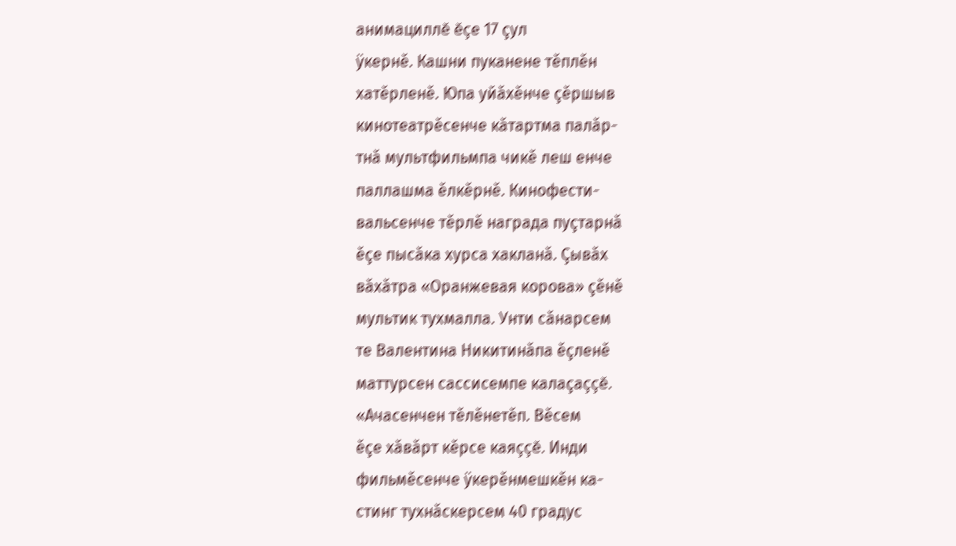анимациллĕ ĕçе 17 çул
ÿкернĕ. Кашни пуканене тĕплĕн
хатĕрленĕ. Юпа уйăхĕнче çĕршыв
кинотеатрĕсенче кăтартма палăр-
тнă мультфильмпа чикĕ леш енче
паллашма ĕлкĕрнĕ. Кинофести-
вальсенче тĕрлĕ награда пуçтарнă
ĕçе пысăка хурса хакланă. Çывăх
вăхăтра «Оранжевая корова» çĕнĕ
мультик тухмалла. Унти сăнарсем
те Валентина Никитинăпа ĕçленĕ
маттурсен сассисемпе калаçаççĕ.
«Ачасенчен тĕлĕнетĕп. Вĕсем
ĕçе хăвăрт кĕрсе каяççĕ. Инди
фильмĕсенче ÿкерĕнмешкĕн ка-
стинг тухнăскерсем 40 градус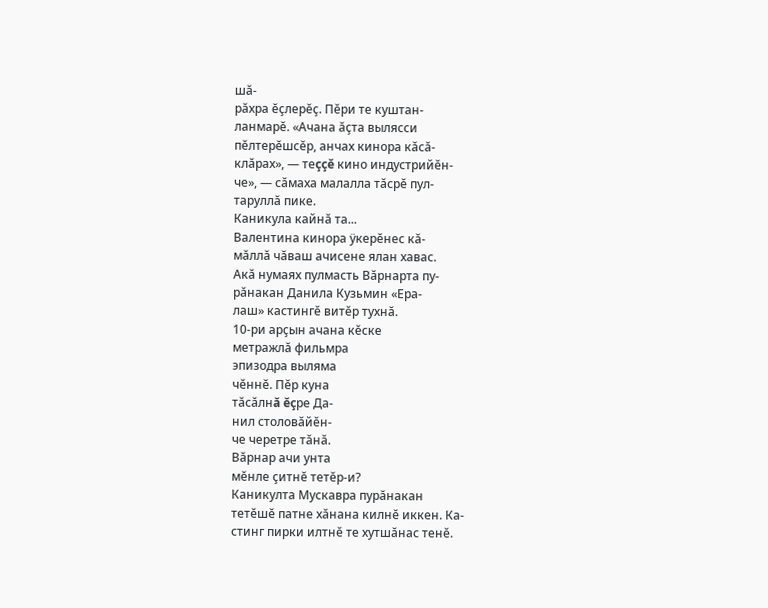шă-
рăхра ĕçлерĕç. Пĕри те куштан-
ланмарĕ. «Ачана ăçта вылясси
пĕлтерĕшсĕр, анчах кинора кăсă-
клăрах», — теççĕ кино индустрийĕн-
че», — сăмаха малалла тăсрĕ пул-
таруллă пике.
Каникула кайнă та...
Валентина кинора ÿкерĕнес кă-
мăллă чăваш ачисене ялан хавас.
Акă нумаях пулмасть Вăрнарта пу-
рăнакан Данила Кузьмин «Ера-
лаш» кастингĕ витĕр тухнă.
10-ри арçын ачана кĕске
метражлă фильмра
эпизодра выляма
чĕннĕ. Пĕр куна
тăсăлнă ĕçре Да-
нил столовăйĕн-
че черетре тăнă.
Вăрнар ачи унта
мĕнле çитнĕ тетĕр-и?
Каникулта Мускавра пурăнакан
тетĕшĕ патне хăнана килнĕ иккен. Ка-
стинг пирки илтнĕ те хутшăнас тенĕ.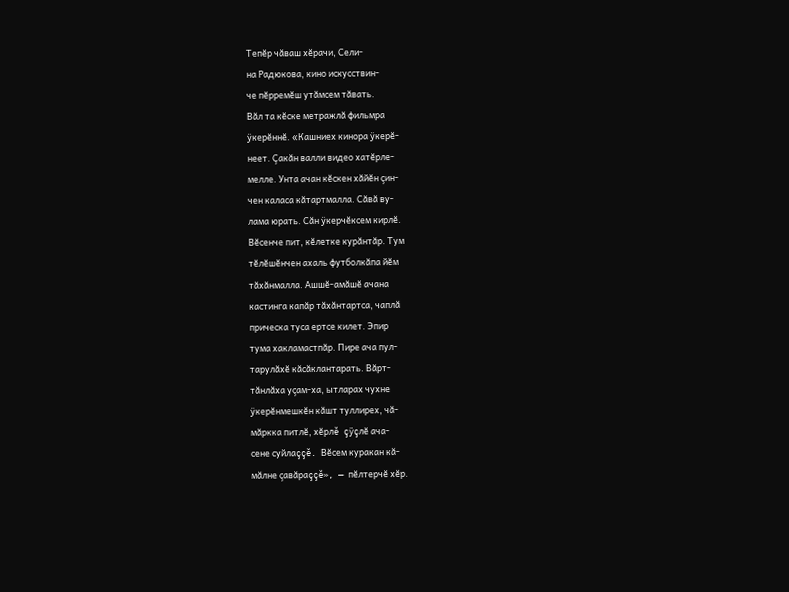Тепĕр чăваш хĕрачи, Сели-
на Радюкова, кино искусствин-
че пĕрремĕш утăмсем тăвать.
Вăл та кĕске метражлă фильмра
ÿкерĕннĕ. «Кашниех кинора ÿкерĕ-
неет. Çакăн валли видео хатĕрле-
мелле. Унта ачан кĕскен хăйĕн çин-
чен каласа кăтартмалла. Сăвă ву-
лама юрать. Сăн ÿкерчĕксем кирлĕ.
Вĕсенче пит, кĕлетке курăнтăр. Тум
тĕлĕшĕнчен ахаль футболкăпа йĕм
тăхăнмалла. Ашшĕ-амăшĕ ачана
кастинга капăр тăхăнтартса, чаплă
прическа туса ертсе килет. Эпир
тума хакламастпăр. Пире ача пул-
тарулăхĕ кăсăклантарать. Вăрт-
тăнлăха уçам-ха, ытларах чухне
ÿкерĕнмешкĕн кăшт туллирех, чă-
мăркка питлĕ, хĕрлĕ çÿçлĕ ача-
сене суйлаççĕ. Вĕсем куракан кă-
мăлне çавăраççĕ», — пĕлтерчĕ хĕр.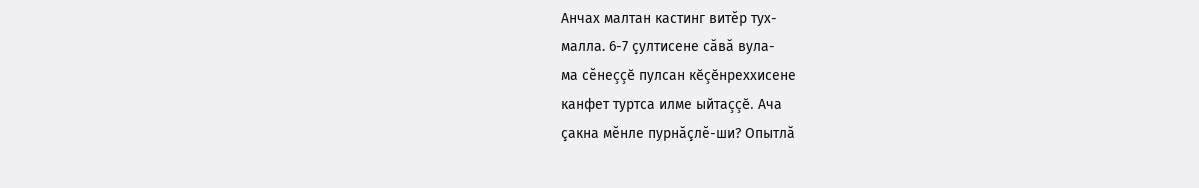Анчах малтан кастинг витĕр тух-
малла. 6-7 çултисене сăвă вула-
ма сĕнеççĕ пулсан кĕçĕнреххисене
канфет туртса илме ыйтаççĕ. Ача
çакна мĕнле пурнăçлĕ-ши? Опытлă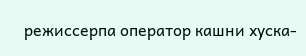режиссерпа оператор кашни хуска-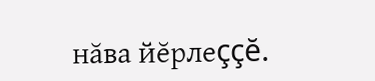нăва йĕрлеççĕ.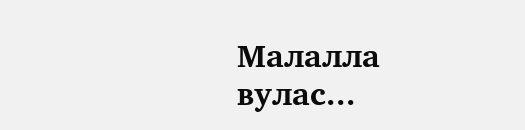Малалла вулас...